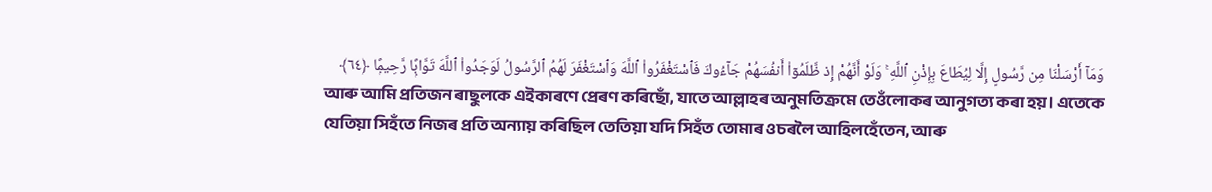وَمَآ أَرْسَلْنَا مِن رَّسُولٍ إِلَّا لِيُطَاعَ بِإِذْنِ ٱللَّهِ ۚ وَلَوْ أَنَّهُمْ إِذ ظَّلَمُوٓا۟ أَنفُسَهُمْ جَآءُوكَ فَٱسْتَغْفَرُوا۟ ٱللَّهَ وَٱسْتَغْفَرَ لَهُمُ ٱلرَّسُولُ لَوَجَدُوا۟ ٱللَّهَ تَوَّابًۭا رَّحِيمًۭا ﴿٦٤﴾
আৰু আমি প্ৰতিজন ৰাছুলকে এইকাৰণে প্ৰেৰণ কৰিছোঁ, যাতে আল্লাহৰ অনুমতিক্ৰমে তেওঁলোকৰ আনুগত্য কৰা হয়। এতেকে যেতিয়া সিহঁতে নিজৰ প্ৰতি অন্যায় কৰিছিল তেতিয়া যদি সিহঁত তোমাৰ ওচৰলৈ আহিলহেঁতেন, আৰু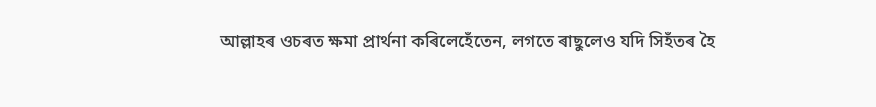আল্লাহৰ ওচৰত ক্ষমা প্ৰাৰ্থনা কৰিলেহেঁতেন, লগতে ৰাছুলেও যদি সিহঁতৰ হৈ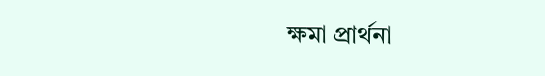ক্ষমা প্ৰাৰ্থনা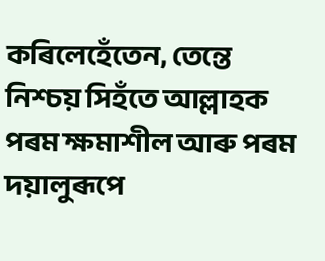কৰিলেহেঁতেন, তেন্তে নিশ্চয় সিহঁতে আল্লাহক পৰম ক্ষমাশীল আৰু পৰম দয়ালুৰূপে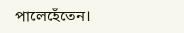পালেহেঁতেন।